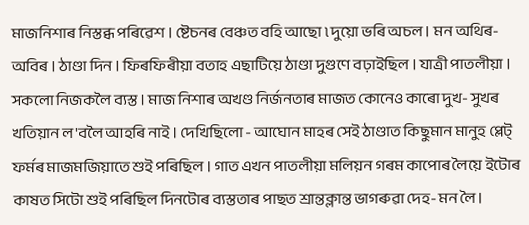মাজনিশাৰ নিস্তব্ধ পৰিৱেশ । ষ্টেচনৰ বেঞ্চত বহি আছো ৷ দুয়ো ভৰি অচল । মন অথিৰ- অবিৰ । ঠাণ্ডা দিন । ফিৰফিৰীয়া বতাহ এছাটিয়ে ঠাণ্ডা দুগুণে বঢ়াইছিল । যাত্ৰী পাতলীয়া । সকলো নিজকলৈ ব্যস্ত । মাজ নিশাৰ অখণ্ড নিৰ্জনতাৰ মাজত কোনেও কাৰো দুখ- সুখৰ খতিয়ান ল'বলৈ আহৰি নাই । দেখিছিলো - আঘোন মাহৰ সেই ঠাণ্ডাত কিছুমান মানুহ প্লেট্ ফৰ্মৰ মাজমজিয়াতে শুই পৰিছিল । গাত এখন পাতলীয়া মলিয়ন গৰম কাপোৰ লৈয়ে ইটোৰ কাষত সিটো শুই পৰিছিল দিনটোৰ ব্যস্ততাৰ পাছত শ্ৰান্তক্লান্ত ভাগৰুৱা দেহ- মন লৈ ।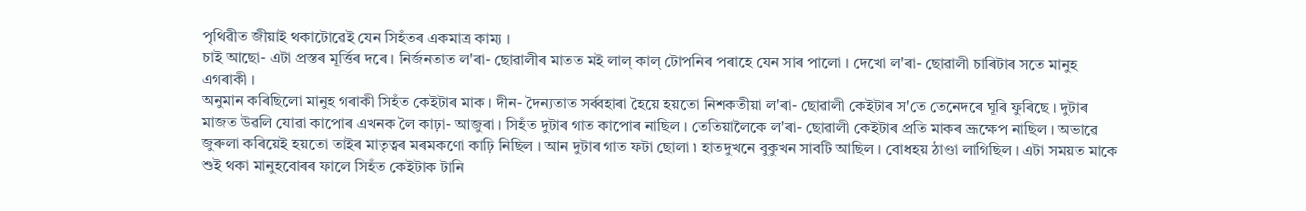পৃথিৱীত জীয়াই থকাটোৱেই যেন সিহঁতৰ একমাত্ৰ কাম্য ।
চাই আছো- এটা প্ৰস্তৰ মূৰ্ত্তিৰ দৰে । নিৰ্জনতাত ল'ৰা- ছোৱালীৰ মাতত মই লাল্ কাল্ টোপনিৰ পৰাহে যেন সাৰ পালো । দেখো ল'ৰা- ছোৱালী চাৰিটাৰ সতে মানুহ এগৰাকী ।
অনুমান কৰিছিলো মানুহ গৰাকী সিহঁত কেইটাৰ মাক । দীন- দৈন্যতাত সৰ্ব্বহাৰা হৈয়ে হয়তো নিশকতীয়া ল'ৰা- ছোৱালী কেইটাৰ স'তে তেনেদৰে ঘূৰি ফুৰিছে । দুটাৰ মাজত উৱলি যোৱা কাপোৰ এখনক লৈ কাঢ়া- আজুৰা । সিহঁত দুটাৰ গাত কাপোৰ নাছিল । তেতিয়ালৈকে ল'ৰা- ছোৱালী কেইটাৰ প্ৰতি মাকৰ ভ্ৰূক্ষেপ নাছিল । অভাৱে জুৰুলা কৰিয়েই হয়তো তাইৰ মাতৃত্বৰ মৰমকণো কাঢ়ি নিছিল । আন দুটাৰ গাত ফটা ছোলা ৷ হাতদুখনে বুকুখন সাবটি আছিল । বোধহয় ঠাণ্ডা লাগিছিল । এটা সময়ত মাকে শুই থকা মানুহবোৰৰ ফালে সিহঁত কেইটাক টানি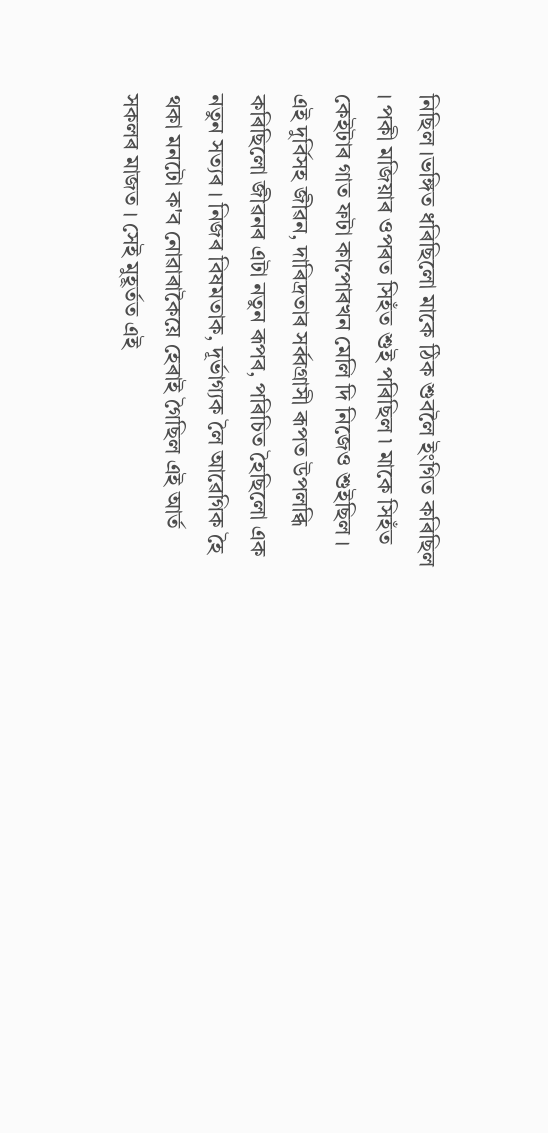নিছিল ।ভঙ্গিত ধৰিছিলো মাকে ঠিক শুবলৈ ইংগিত কৰিছিল । পকী মজিয়াৰ ওপৰত সিহঁত শুই পৰিছিল ৷ মাকে সিহঁত কেইটাৰ গাত ফটা কাপোৰখন মেলি দি নিজেও শুইছিল । এই দুৰ্বিসহ জীৱন, দাৰিদ্ৰতাৰ সৰ্ব্বগ্ৰাসী ৰূপত উপলব্ধি কৰিছিলো জীৱনৰ এটা নতুন ৰূপৰ, পৰিচিত হৈছিলো এক নতুন সত্যৰ । নিজৰ বিষমতাক, দূৰ্ভাগ্যক লৈ আৱেগিক হৈ থকা মনটো ক'ব নোৱাৰাকৈয়ে হেৰাই গৈছিল এই আৰ্ত সকলৰ মাজত । সেই মুহূৰ্তত এই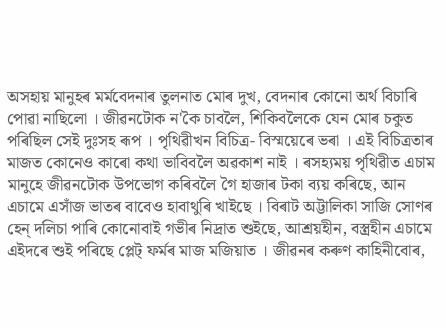অসহায় মানুহৰ মৰ্মবেদনাৰ তুলনাত মোৰ দুখ, বেদনাৰ কোনো অৰ্থ বিচাৰি পোৱা নাছিলো । জীৱনটোক ন'কৈ চাবলৈ, শিকিবলৈকে যেন মোৰ চকুত পৰিছিল সেই দুঃসহ ৰূপ । পৃথিৱীখন বিচিত্ৰ- বিস্ময়েৰে ভৰা । এই বিচিত্ৰতাৰ মাজত কোনেও কাৰো কথা ভাবিবলৈ অৱকাশ নাই । ৰসহ্যময় পৃথিৱীত এচাম মানুহে জীৱনটোক উপভোগ কৰিবলৈ গৈ হাজাৰ টকা ব্যয় কৰিছে, আন এচামে এসাঁজ ভাতৰ বাবেও হাবাথুৰি খাইছে । বিৰাট অট্টালিকা সাজি সোণৰ হেন্ দলিচা পাৰি কোনোবাই গভীৰ নিদ্ৰাত শুইছে, আশ্ৰয়হীন, বস্ত্ৰহীন এচামে এইদৰে শুই পৰিছে প্লেট্ ফৰ্মৰ মাজ মজিয়াত । জীৱনৰ কৰুণ কাহিনীবোৰ,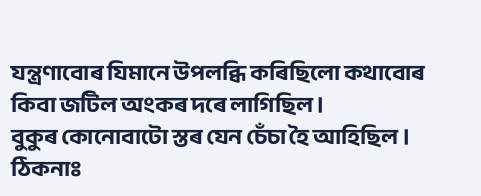যন্ত্ৰণাবোৰ যিমানে উপলব্ধি কৰিছিলো কথাবোৰ কিবা জটিল অংকৰ দৰে লাগিছিল ।
বুকুৰ কোনোবাটো স্তৰ যেন চেঁচা হৈ আহিছিল ।
ঠিকনাঃ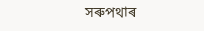সৰুপথাৰ